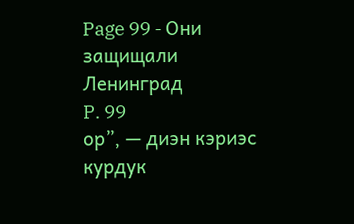Page 99 - Они защищали Ленинград
P. 99
ор”, — диэн кэриэс курдук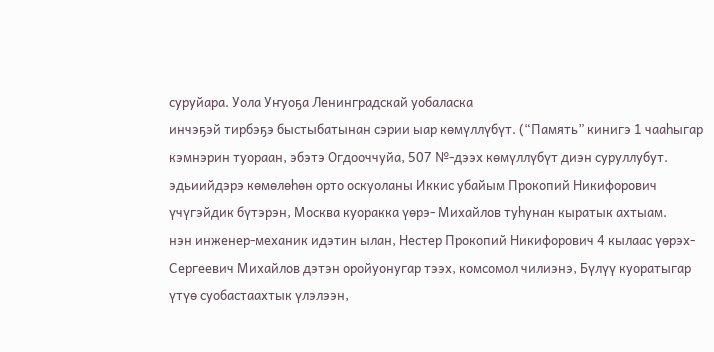суруйара. Уола Уҥуоҕа Ленинградскай уобаласка
инчэҕэй тирбэҕэ быстыбатынан сэрии ыар көмүллүбүт. (“Память” кинигэ 1 чааһыгар
кэмнэрин туораан, эбэтэ Огдооччуйа, 507 №-дээх көмүллүбүт диэн суруллубут.
эдьиийдэрэ көмөлөһөн орто оскуоланы Иккис убайым Прокопий Никифорович
үчүгэйдик бүтэрэн, Москва куоракка үөрэ- Михайлов туһунан кыратык ахтыам.
нэн инженер-механик идэтин ылан, Нестер Прокопий Никифорович 4 кылаас үөрэх-
Сергеевич Михайлов дэтэн оройуонугар тээх, комсомол чилиэнэ, Бүлүү куоратыгар
үтүө суобастаахтык үлэлээн,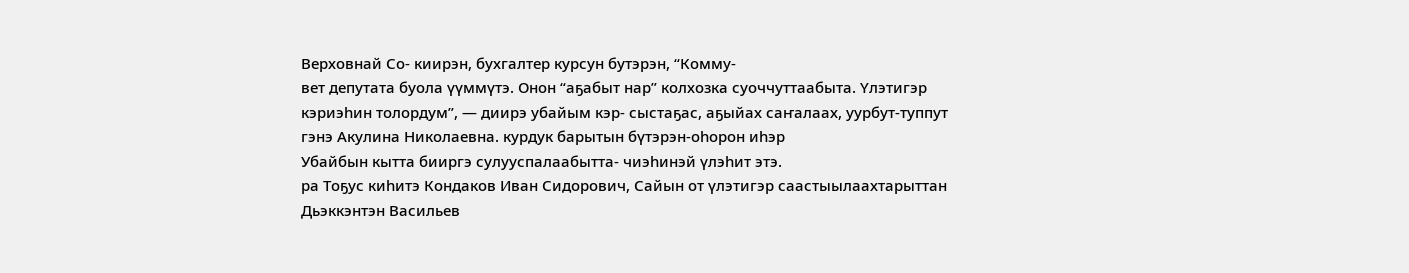Верховнай Со- киирэн, бухгалтер курсун бутэрэн, “Комму-
вет депутата буола үүммүтэ. Онон “аҕабыт нар” колхозка суоччуттаабыта. Үлэтигэр
кэриэһин толордум”, — диирэ убайым кэр- сыстаҕас, аҕыйах саҥалаах, уурбут-туппут
гэнэ Акулина Николаевна. курдук барытын бүтэрэн-оһорон иһэр
Убайбын кытта бииргэ сулууспалаабытта- чиэһинэй үлэһит этэ.
ра Тоҕус киһитэ Кондаков Иван Сидорович, Сайын от үлэтигэр саастыылаахтарыттан
Дьэккэнтэн Васильев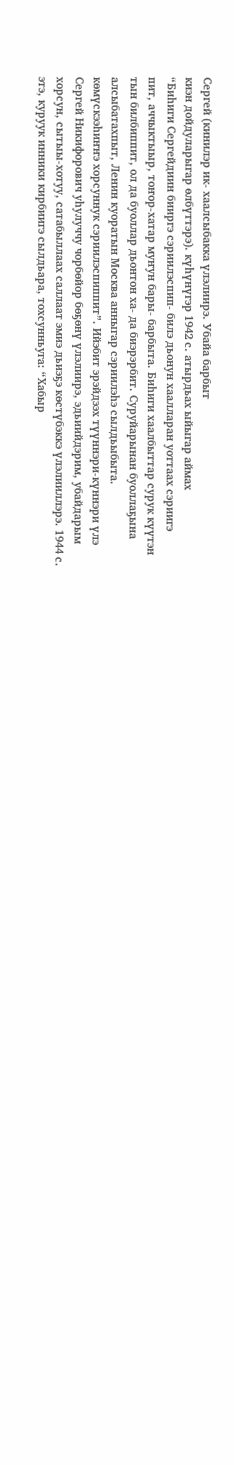Сергей (кинилэр ик- хаалсыбакка үлэлиирэ. Убайа барбыт
киэн дойдуларыгар өлбүттэрэ). күһүнүгэр 1942 с. атырдьах ыйыгар аймах
“Биһиги Сергейдиин бииргэ сэриилэспип- билэ дьонун хаалларан уоттаах сэриигэ
пит, аччыктыыр, тоҥор-хатар муҥун бары- барбыта. Биһиги хаалбыттар сурук күүтэн
тын билбиппит, ол да буоллар дьонтон ха- да биэрэрбит. Суруйарынан буоллаҕына
алсыбатахпыт, Ленин куоратын Москва анныгар сэриилэһэ сылдьыбыта.
көмүскээһиҥҥэ хорсуннук сэриилэспиппит”. Ийэбит эрэйдээх түүннэри-күннэри үлэ
Сергей Никифорович уһулуччу чорбөйор бөҕөнү үлэлиирэ, эдьиийдэрим, убайдарым
хорсун, сытыы-хотуу, сатабыллаах саллаат эмиэ дьиэҕэ көстүбэккэ үлэлииллэрэ. 1944 с.
этэ, куруук инники кирбиигэ сылдьара, тохсунньуга: “Хабыр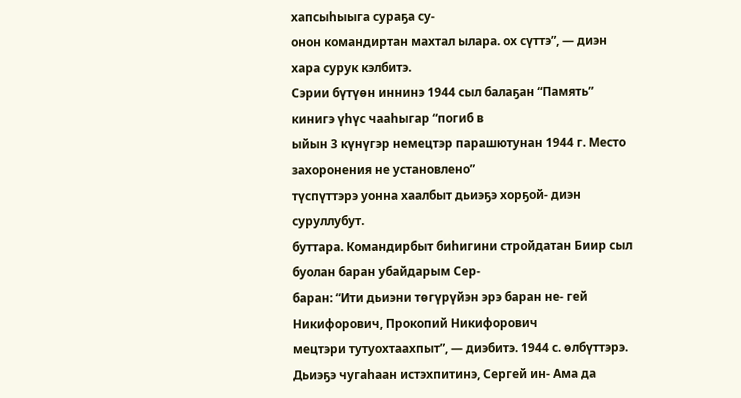хапсыһыыга сураҕа су-
онон командиртан махтал ылара. ох сүттэ”, — диэн хара сурук кэлбитэ.
Сэрии бүтүөн иннинэ 1944 сыл балаҕан “Память” кинигэ үһүс чааһыгар “погиб в
ыйын 3 күнүгэр немецтэр парашютунан 1944 г. Место захоронения не установлено”
түспүттэрэ уонна хаалбыт дьиэҕэ хорҕой- диэн суруллубут.
буттара. Командирбыт биһигини стройдатан Биир сыл буолан баран убайдарым Сер-
баран: “Ити дьиэни төгүрүйэн эрэ баран не- гей Никифорович, Прокопий Никифорович
мецтэри тутуохтаахпыт”, — диэбитэ. 1944 с. өлбүттэрэ.
Дьиэҕэ чугаһаан истэхпитинэ, Сергей ин- Ама да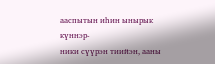ааспытын иһин ынырык күннэр-
ники сүүрэн тиийэн, ааны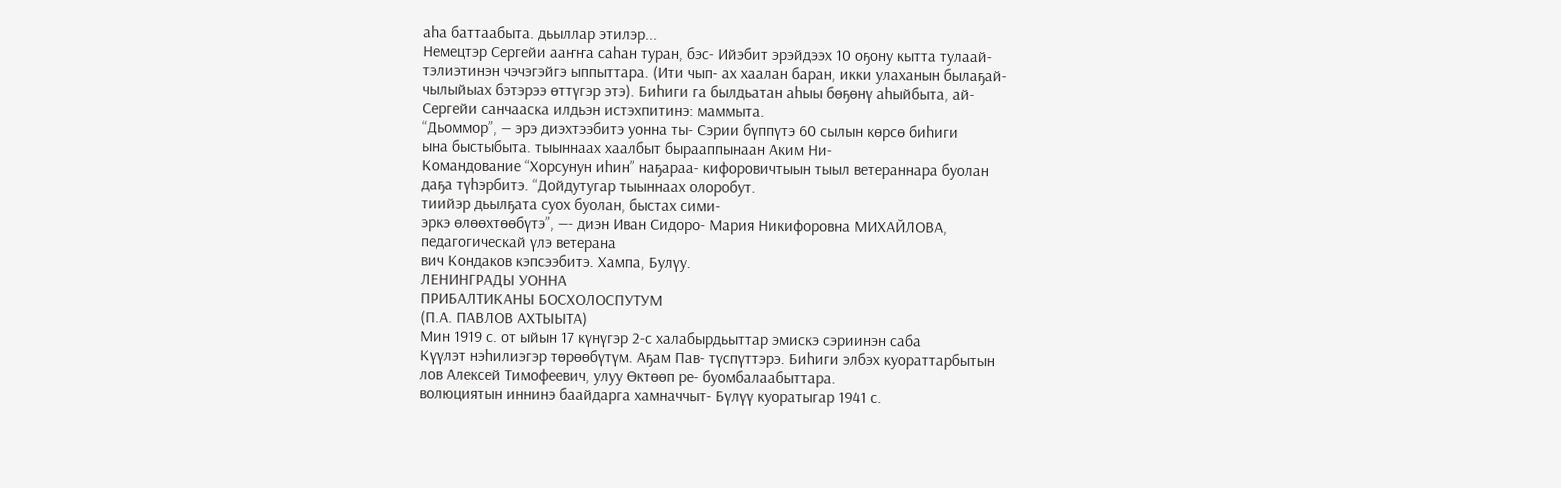аһа баттаабыта. дьыллар этилэр...
Немецтэр Сергейи ааҥҥа саһан туран, бэс- Ийэбит эрэйдээх 10 оҕону кытта тулаай-
тэлиэтинэн чэчэгэйгэ ыппыттара. (Ити чып- ах хаалан баран, икки улаханын былаҕай-
чылыйыах бэтэрээ өттүгэр этэ). Биһиги га былдьатан аһыы бөҕөнү аһыйбыта, ай-
Сергейи санчааска илдьэн истэхпитинэ: маммыта.
“Дьоммор”, — эрэ диэхтээбитэ уонна ты- Сэрии бүппүтэ 60 сылын көрсө биһиги
ына быстыбыта. тыыннаах хаалбыт бырааппынаан Аким Ни-
Командование “Хорсунун иһин” наҕараа- кифоровичтыын тыыл ветераннара буолан
даҕа түһэрбитэ. “Дойдутугар тыыннаах олоробут.
тиийэр дьылҕата суох буолан, быстах сими-
эркэ өлөөхтөөбүтэ”, —- диэн Иван Сидоро- Мария Никифоровна МИХАЙЛОВА,
педагогическай үлэ ветерана
вич Кондаков кэпсээбитэ. Хампа, Булүу.
ЛЕНИНГРАДЫ УОННА
ПРИБАЛТИКАНЫ БОСХОЛОСПУТУМ
(П.А. ПАВЛОВ АХТЫЫТА)
Мин 1919 с. от ыйын 17 күнүгэр 2-с халабырдьыттар эмискэ сэриинэн саба
Күүлэт нэһилиэгэр төрөөбүтүм. Аҕам Пав- түспүттэрэ. Биһиги элбэх куораттарбытын
лов Алексей Тимофеевич, улуу Өктөөп ре- буомбалаабыттара.
волюциятын иннинэ баайдарга хамначчыт- Бүлүү куоратыгар 1941 с.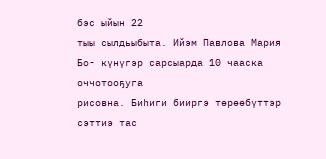бэс ыйын 22
тыы сылдьыбыта. Ийэм Павлова Мария Бо- күнүгэр сарсыарда 10 чааска оччотооҕуга
рисовна. Биһиги бииргэ төрөөбүттэр сэттиэ тас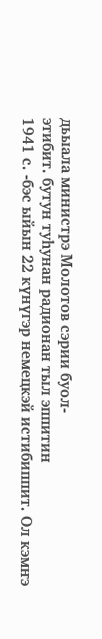дьыала министрэ Молотов сэрии буол-
этибит. бутун туһунан радионан тыл эппитин
1941 с. -бэс ыйын 22 күнүгэр немецкэй истибиппит. Ол кэмҥэ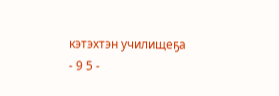кэтэхтэн училищеҕа
- 9 5 -